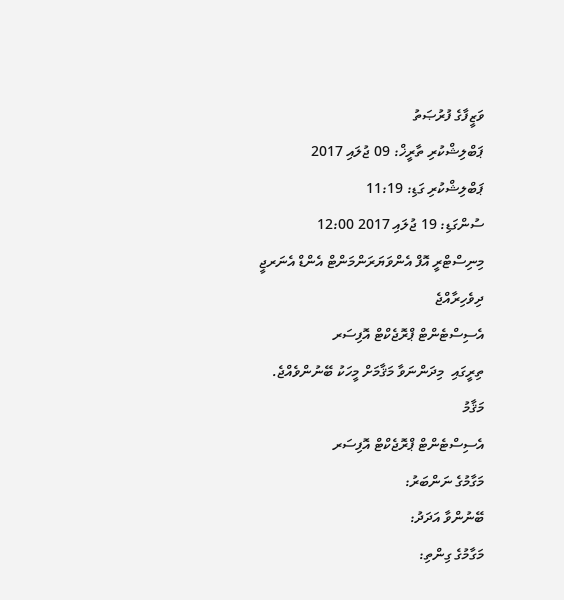ވަޒީފާގެ ފުރުޞަތު
ޕަބްލިޝްކުރި ތާރީޚް: 09 ޖުލައި 2017
ޕަބްލިޝްކުރި ގަޑި: 11:19
ސުންގަޑި: 19 ޖުލައި 2017 12:00
މިނިސްޓްރީ އޮފް އެންވަޔަރަންމަންޓް އެންޑް އެނަރޖީ
ދިވެހިރާއްޖެ
އެސިސްޓެންޓް ޕްރޮޖެކްޓް އޮފިސަރ
ތިރީގައި  މިދަންނަވާ މަޤާމަށް މީހަކު ބޭނުންވެއްޖެ.
މަޤާމު
އެސިސްޓެންޓް ޕްރޮޖެކްޓް އޮފިސަރ
މަގާމުގެ ނަންބަރު:
ބޭނުންވާ އަދަދު:
މަގާމުގެ ގިންތި: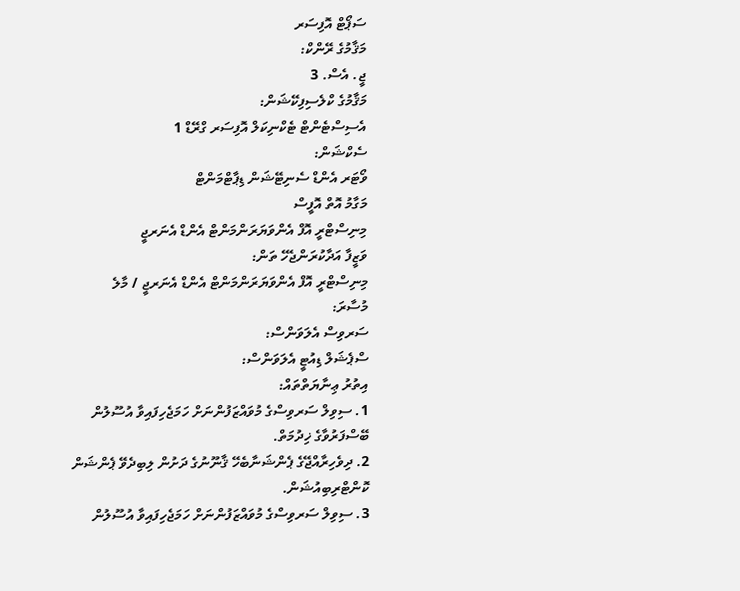ސަޕޯޓް އޮފިސަރ
މަޤާމުގެ ރޭންކް:
ޖީ. އެސް. 3
މަޤާމުގެ ކްލެސިފިކޭޝަން:
އެސިސްޓެންޓް ޓެކްނިކަލް އޮފިސަރ ގްރޭޑް 1
ސެކްޝަން:
ވޯޓަރ އެންޑް ސެނިޓޭޝަން ޑިޕާޓްމަންޓް
މަގާމު އޮތް އޮފީސް
މިނިސްޓްރީ އޮފް އެންވަޔަރަންމަންޓް އެންޑް އެނަރޖީ
ވަޒީފާ އަދާކުރަންޖެހޭ ތަން:
މިނިސްޓްރީ އޮފް އެންވަޔަރަންމަންޓް އެންޑް އެނަރޖީ / މާލެ
މުސާރަ:
ސަރވިސް އެލަވަންސް:
ސްޕެޝަލް ޑިއުޓީ އެލަވަންސް:
އިތުރު ޢިނާޔަތްތައް:
1. ސިވިލް ސަރވިސްގެ މުވައްޒަފުންނަށް ހަމަޖެހިފައިވާ އުސޫލުން ބޭސްފަރުވާގެ ޚިދުމަތް.
2. ދިވެހިރާއްޖޭގެ ޕެންޝަނާބެހޭ ޤާނޫނުގެ ދަށުން ލިބިދެވޭ ޕެންޝަން ކޮންޓްރިބިއުޝަން.
3. ސިވިލް ސަރވިސްގެ މުވައްޒަފުންނަށް ހަމަޖެހިފައިވާ އުސޫލުން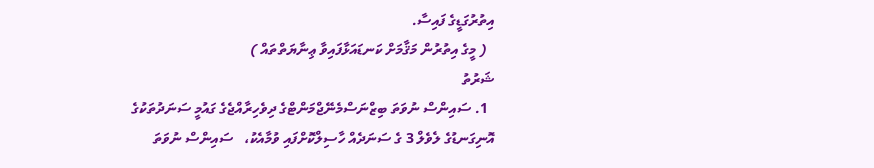އިތުރުގަޑީގެ ފައިސާ.
  ( މީގެ އިތުރުން މަޤާމަށް ކަނޑައަޅާފައިވާ ޢިނާޔަތްތައް )
ޝަރުތު
  1. ސައިންސް ނުވަތަ ބިޒްނަސްމެނޭޖްމަންޓްގެ ދިވެހިރާއްޖެގެ ގައުމީ ސަނަދުތަކުގެ އޮނިގަނޑުގެ ލެވެލް 3 ގެ ސަނަދެއް ހާސިލްކޮށްފައި ވުމާއެކު،   ސައިންސް ނުވަތަ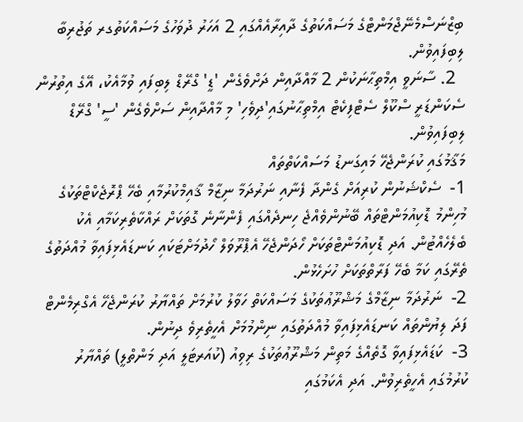ބިޒްނަސްމެނޭޖްމަންޓްގެ މަސައްކަތުގެ ދާއިރާއެއްގައި 2 އަހަރު ދުވަހުގެ މަސައްކަތުގރ ތަޖުރިބާ ލިބިފައިވުން.
  2. ސާނަވީ އިމްތިޙާނަކުން 2 މާއްދާއިން ދަށްވެގެން 'ޑީ' ގްރޭޑް ލިބިފައި ވުމާއެކު، އޭގެ އިތުރުން ސެކަންޑަރީ ސްކޫލް ސެޓްފިކެޓް އިމްތިޙާނުގައި'ދިވެހި' މި މާއްދާއިން ސަށްވެގެން 'ސީ' ގްރޭޑް ލިބިފައިވުން.
މަޤާމުގައި ކުރަންޖެހޭ މައިގަނޑު މަސައްކަތްތައް
1-  ސެކްޝަނުން ކުރިއަށް ގެންދާ ފެނާއި ނަރުދަމާ ނިޒާމް ޤާއިމްކުރުމާއި ބެހޭ ޕްރޮޖެކްޓްތަކުގެ މުހިންމު ޑޮކިއުމަންޓްތައް ބޭނުންވެއްޖެ ހިނދެއްގައި ފެންނާނެ ގޮތަކަށް ރައްކާތެރިކަމާއި އެކު ބެލެހެއްޓުން. އަދި ޑޮކިއުމަންޓްތަކަށް ހޯދަންޖެހޭ އެޕްރޫވަލް ހޯދުމަށްޓަކައި ކަނޑައެޅިފައިވާ މުއްދަތުގެ ތެރޭގައި ކަމާ ބެހޭ ފަރާތްތަކަށް ހުށަހެޅުން.
2-  ނަރުދަމާ ނިޒާމްގެ މަޝްރޫޢުތަކުގެ މަސައްކަތް ހަވާލު ކުރުމަށް ތައްޔާރު ކުރަންޖެހޭ އެގްރިމެންޓް ފަދަ ލިޔުންތައް ކަނޑައެޅިފައިވާ މުއްދަތުގައި ނިންމުމަށް އެހީތެރިވެ ދިނުން.
3-  ކަޑައެޅިފައިވާ ގޮތެއްގެ މަތިން މަޝްރޫޢުތަކުގެ ރިވިއު (ކުއަރޓަލީ އަދި މަންތްލީ) ތައްޔާރު ކުރުމުގައި އެހީތެރިވުން. އަދި އެކަމުގައި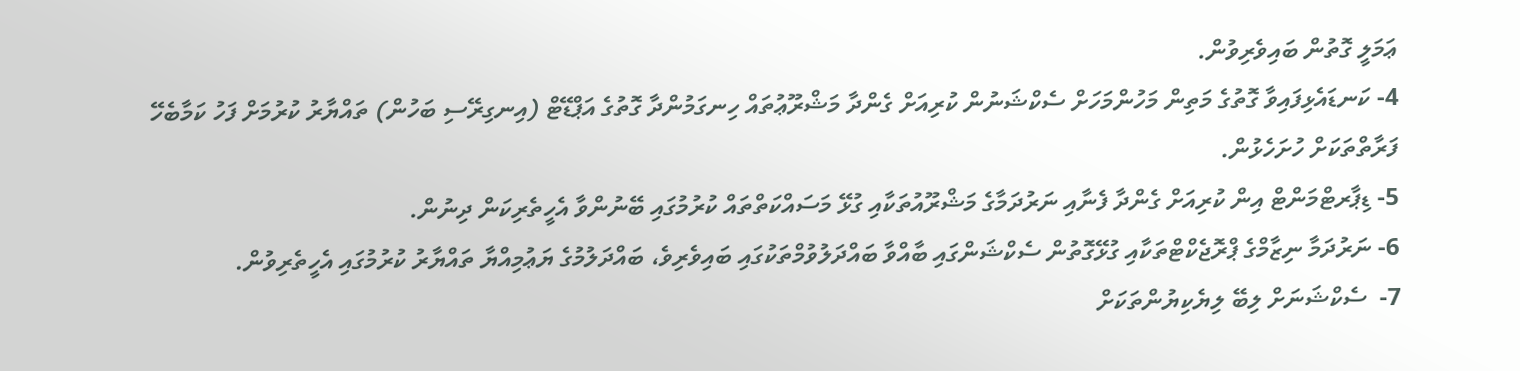ޢަމަލީ ގޮތުން ބައިވެރިވުން.
4- ކަނޑައެޅިފައިވާ ގޮތުގެ މަތިން މަހުންމަހަށް ސެކްޝަނުން ކުރިއަށް ގެންދާ މަޝްރޫޢުތައް ހިނގަމުންދާ ގޮތުގެ އަޕްޑޭޓް (އިނގިރޭސި ބަހުން) ތައްޔާރު ކުރުމަށް ފަހު ކަމާބެހޭ ފަރާތްތަކަށް ހުށަހެޅުން.
5- ޑިޕާރޓްމަންޓް އިން ކުރިއަށް ގެންދާ ފެނާއި ނަރުދަމާގެ މަޝްރޫއުތަކާއި ގުޅޭ މަސައްކަތްތައް ކުރުމުގައި ބޭނުންވާ އެހީތެރިކަން ދިނުން.
6- ނަރުދަމާ ނިޒާމްގެ ޕްރޮޖެކްޓްތަކާއި ގުޅޭގޮތުން ސެކްޝަންގައި ބާއްވާ ބައްދަލުވުމްތަކުގައި ބައިވެރިވެ، ބައްދަލުމުގެ ޔަޢުމިއްޔާ ތައްޔާރު ކުރުމުގައި އެހީތެރިވުން.
7-  ސެކްޝަނަށް ލިބޭ ލިޔެކިޔުންތަކަށް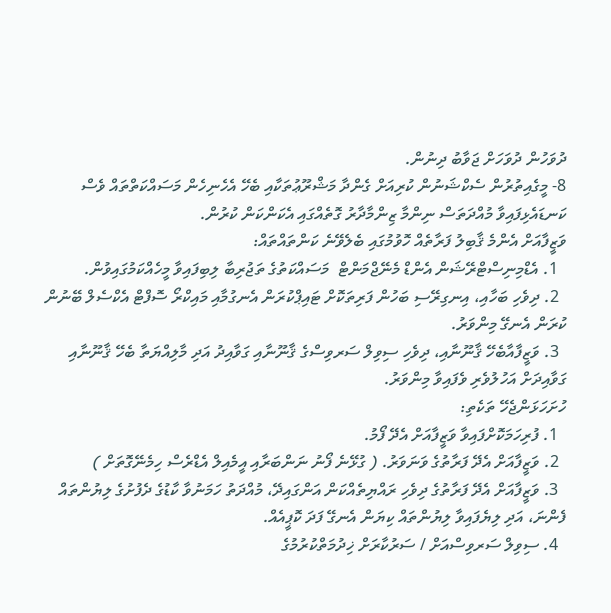ދުވަހުން ދުވަހަށް ޖަވާބު ދިނުން.
8- މީގެއިތުރުން ސެކްޝަނުން ކުރިއަށް ގެންދާ މަޝްރޫޢުތަކާއި ބެހޭ އެހެނިހެން މަސައްކަތްތައް ވެސް ކަނޑައެޅިފައިވާ މުއްދަތަސް ނިންމާ ޒިންމާދާރު ގޮތެއްގައި އެކަންކަން ކުރުން.
ވަޒީފާއަށް އެންމެ ޤާބިލު ފަރާތެއް ހޮވުމުގައި ބެލެވޭނެ ކަންތައްތައް:
  1. އެޑްމިނިސްޓްރޭޝަން އެންޑް މެނޭޖްމަންޓް  މަސައްކަތުގެ ތަޖުރިބާ ލިބިފައިވާ މީހެއްކަމުގައިވުން.
  2. ދިވެހި ބަހާއި، އިނގިރޭސި ބަހުން ފަރިތަކޮށް ޓައިޕްކުރަން އެނގުމާއި މައިކްރޯ ސޮފްޓް އެކްސެލް ބޭނުން ކުރަން އެނގޭ މިންވަރު.
  3. ވަޒީފާއާބެހޭ ޤާނޫނާއި، ދިވެހި ސިވިލް ސަރވިސްގެ ޤާނޫނާއި ގަވާއިދު އަދި މާލިއްޔަތާ ބެހޭ ޤާނޫނާއި ގަވާއިދަށް އަހުލުވެރި ވެފައިވާ މިންވަރު.
ހުށަހަޅަންޖެހޭ ތަކެތި:
  1. ފުރިހަމަކޮށްފައިވާ ވަޒީފާއަށް އެދޭ ފޯމު.
  2. ވަޒީފާއަށް އެދޭ ފަރާތުގެ ވަނަވަރު. ( ގުޅޭނެ ފޯނު ނަންބަރާއި އީމެއިލް އެޑްރެސް ހިމެނޭގޮތަށް )
  3. ވަޒީފާއަށް އެދޭ ފަރާތުގެ ދިވެހި ރައްޔިތެއްކަން އަންގައިދޭ، މުއްދަތު ހަމަނުވާ ކާޑުގެ ދެފުށުގެ ލިޔުންތައް ފެންނަ، އަދި ލިޔެފައިވާ ލިޔުންތައް ކިޔަން އެނގޭ ފަދަ ކޮޕީއެއް.
  4. ސިވިލް ސަރވިސްއަށް / ސަރުކާރަށް ޚިދުމަތްކުރުމުގެ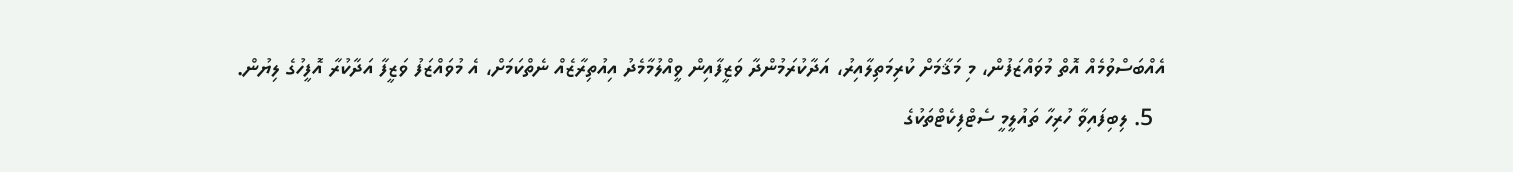އެއްބަސްވުމެއް އޮތް މުވައްޒަފުން، މި މަޤާމަށް ކުރިމަތިލާއިރު، އަދާކުރަމުންދާ ވަޒީފާއިން ވީއްލުމާމެދު އިއުތިރާޒެއް ނެތްކަމަށް، އެ މުވައްޒަފު ވަޒީފާ އަދާކުރާ އޮފީހުގެ ލިޔުން.
  5. ލިބިފައިވާ ހުރިހާ ތައުލީމީ ސެޓްފިކެޓްތަކުގެ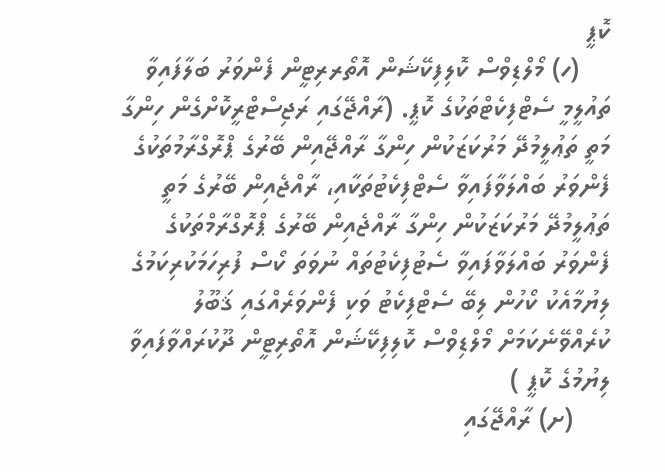ކޮޕީ
    (ހ) މޯލްޑިވްސް ކޮލިފިކޭޝަން އޮތޯރރިޓީން ފެންވަރު ބަލާފައިވާ ތައުލީމީ ސެޓްފިކެޓްތަކުގެ ކޮޕީ. (ރާއްޖޭގައި ރަޖިސްޓްރީކޮށްގެން ހިންގާ މަތީ ތަޢުލީމުދޭ މަރުކަޒަކުން ހިންގާ ރާއްޖޭއިން ބޭރުގެ ޕްރޮގްރާމުތަކުގެ ފެންވަރު ބައްލަވާފައިވާ ސެޓްފިކެޓުތަކާއި، ރާއްޖެއިން ބޭރުގެ މަތީ ތަޢުލީމުދޭ މަރުކަޒަކުން ހިންގާ ރާއްޖެއިން ބޭރުގެ ޕްރޮގްރާމްތަކުގެ ފެންވަރު ބައްލަވާފައިވާ ސެޓުފިކެޓުތައް ނުވަތަ ކޯސް ފުރިހަމަކުރިކަމުގެ ލިޔުމާއެކު ކޯހުން ލިބޭ ސެޓްފިކެޓު ވަކި ފެންވަރެއްގައި ޤަބޫލު ކުރެއްވޭނެކަމަށް މޯލްޑިވްސް ކޮލިފިކޭޝަން އޮތޯރިޓީން ދޫކުރައްވާފައިވާ ލިޔުމުގެ ކޮޕީ )
     (ށ) ރާއްޖޭގައި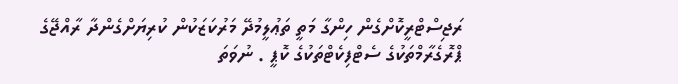ރަޖިސްޓްރީކޮށްގެން ހިންގާ މަތީ ތަޢުލީމުދޭ މަރުކަޒަކުން ކުރިޔަށްގެންދާ ރާއްޖޭގެ ޕްރޮގެރާމްތަކުގެ ސެޓްފިކެޓްތަކުގެ ކޮޕީ . ނުވަތަ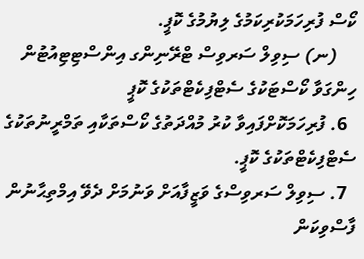ކޯސް ފުރިހަމަކުރިކަމުގެ ލިޔުމުގެ ކޮޕީ.
    (ނ) ސިވިލް ސަރވިސް ޓްރޭނިންގ އިންސްޓިޓިއުޓުން ހިންގަވާ ކޯސްޓަކުގެ ސެޓްފިކެޓްތަކުގެ ކޮޕީ
  6. ފުރިހަމަކޮށްފައިވާ ކުރު މުއްދަތުގެ ކޯސްތަކާއި ތަމްރީނުތަކުގެ ސެޓްފިކެޓްތަކުގެ ކޮޕީ.
  7. ސިވިލް ސަރވިސްގެ ވަޒީފާއަށް ވަނުމަށް ދެވޭ އިމްތިޙާނުން ފާސްވިކަން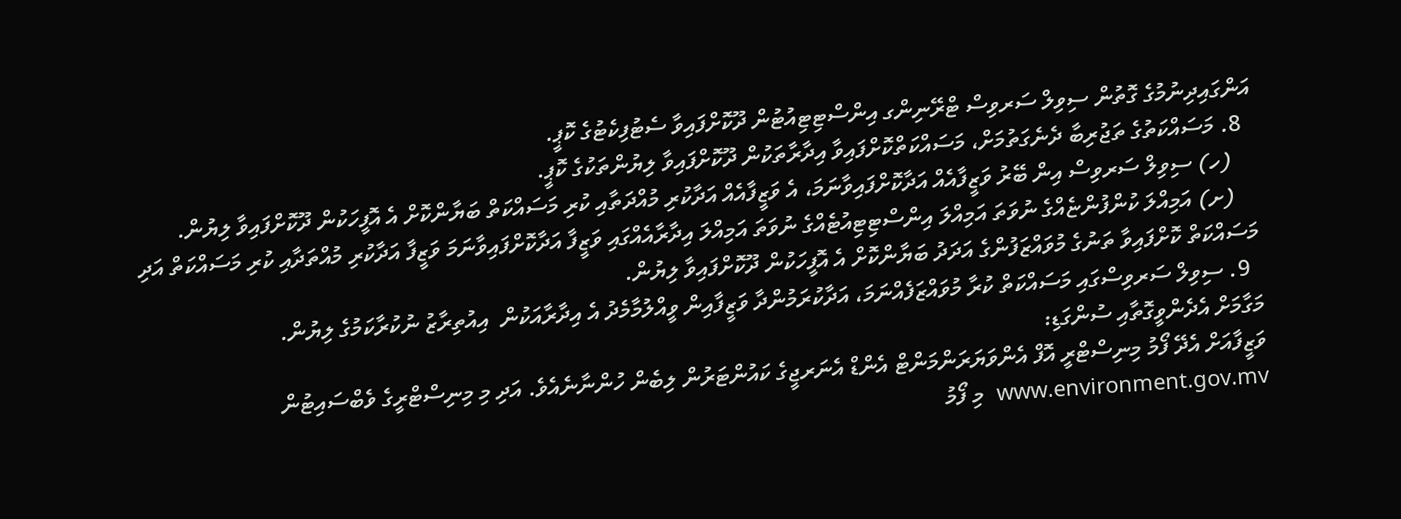އަންގައިދިނުމުގެ ގޮތުން ސިވިލް ސަރވިސް ޓްރޭނިންގ އިންސްޓިޓިއުޓުން ދޫކޮށްފައިވާ ސެޓުފިކެޓުގެ ކޮޕީ.
  8. މަސައްކަތުގެ ތަޖުރިބާ ދެނެގަތުމަށް، މަސައްކަތްކޮށްފައިވާ އިދާރާތަކުން ދޫކޮށްފައިވާ ލިޔުންތަކުގެ ކޮޕީ.
    (ހ) ސިވިލް ސަރވިސް އިން ބޭރު ވަޒީފާއެއް އަދާކޮށްފައިވާނަމަ، އެ ވަޒީފާއެއް އަދާކުރި މުއްދަތާއި ކުރި މަސައްކަތް ބަޔާންކޮށް އެ އޮފީހަކުން ދޫކޮށްފައިވާ ލިޔުން.
    (ށ) އަމިއްލަ ކުންފުންޏެއްގެ ނުވަތަ އަމިއްލަ އިންސްޓިޓިއުޓެއްގެ ނުވަތަ އަމިއްލަ އިދާރާއެއްގައި ވަޒީފާ އަދާކޮށްފައިވާނަމަ ވަޒީފާ އަދާކުރި މުއްތަދާއި ކުރި މަސައްކަތް އަދި މަސައްކަތް ކޮށްފައިވާ ތަނުގެ މުވައްޒަފުންގެ އަދަދު ބަޔާންކޮށް އެ އޮފީހަކުން ދޫކޮށްފައިވާ ލިޔުން.
  9. ސިވިލް ސަރވިސްގައި މަސައްކަތް ކުރާ މުވައްޒަފެއްނަމަ، އަދާކުރަމުންދާ ވަޒީފާއިން ވީއްލުމާމެދު އެ އިދާރާއަކުން  އިއުތިރާޒު ނުކުރާކަމުގެ ލިޔުން.
މަގާމަށް އެދެންވީގޮތާއި ސުންގަޑި:
ވަޒީފާއަށް އެދޭ ފޯމު މިނިސްޓްރީ އޮފް އެންވަޔަރަންމަންޓް އެންޑް އެނަރޖީގެ ކައުންޓަރުން ލިބެން ހުންނާނެއެވެ. އަދި މި މިނިސްޓްރީގެ ވެބްސައިޓުން www.environment.gov.mv  މި ފޯމު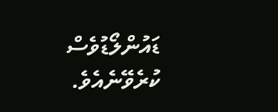ޑައުންލޯޑުވެސް ކުރެވޭނެއެވެ.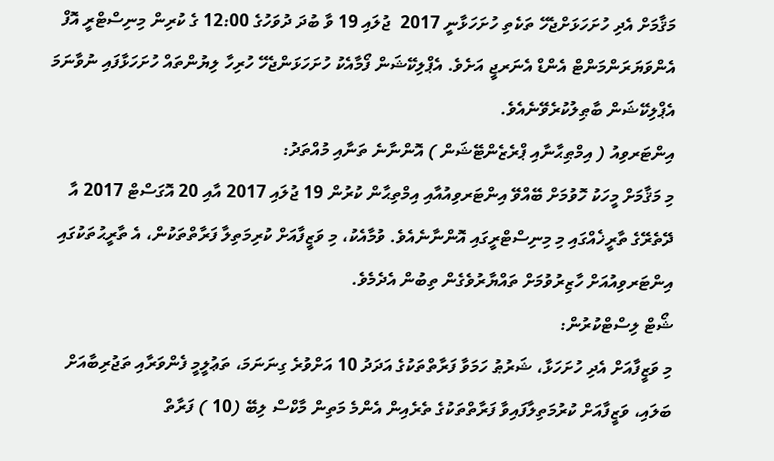މަޤާމަށް އެދި ހުށަހަޅަށްޖެހޭ ތަކެތި ހުށަހަޅާނީ 2017  ޖުލައި 19 ވާ ބުދަ ދުވަހުގެ 12:00 ގެ ކުރިން މިނިސްޓްރީ އޮފް އެންވަޔަރަންމަންޓް އެންޑް އެނަރޖީ އަށެވެ. އެޕްލިކޭޝަން ފޯމާއެކު ހުށަހަޅަންޖެހޭ ހުރިހާ ލިޔުންތައް ހުށަހަޅާފައި ނުވާނަމަ އެޕްލިކޭޝަން ބާޠިލުކުރެވޭނެއެވެ.
އިންޓަރވިއު ( އިމްޠިޙާނާއި ޕްރެޒެންޓޭޝަން ) އޮންނާނެ ތަނާއި މުއްތަދު:
މި މަޤާމަށް މީހަކު ހޮވުމަށް ބޭއްވޭ އިންޓަރވިއުއާއި އިމްތިޙާން ކުރުން 19 ޖުލައި 2017 އާއި 20 އޮގަސްޓް 2017 އާ ދޭތެރޭގެ ތާރީޚެއްގައި މި މިނިސްޓްރީގައި އޮންނާނެއެވެ. ވުމާއެކު، މި ވަޒީފާއަށް ކުރިމަތިލާ ފަރާތްތަކުން، އެ ތާރީޙުތަކުގައި އިންޓަރވިއުއަށް ހާޒިރުވުމަށް ތައްޔާރުވެގެން ތިބުން އެދެމެވެ.
ޝޯޓް ލިސްޓްކުރުން:
މި ވަޒީފާއަށް އެދި ހުށަހަޅާ، ޝަރުޠު ހަމަވާ ފަރާތްތަކުގެ އަދަދު 10 އަށްވުރެ ގިނަނަމަ، ތަޢުލީމީ ފެންވަރާއި ތަޖުރިބާއަށް ބަލައި، ވަޒީފާއަށް ކުރުމަތިލާފައިވާ ފަރާތްތަކުގެ ތެރެއިން އެންމެ މަތިން މާކްސް ލިބޭ (10 ) ފަރާތް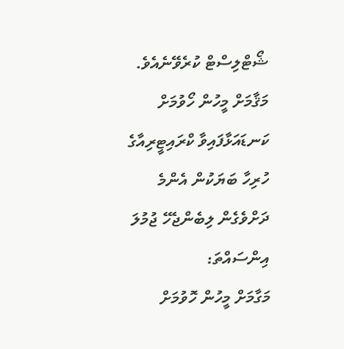ޝޯޓްލިސްޓް ކުރެވޭނެއެވެ.
މަޤާމަށް މީހުން ހޯވުމަށް ކަނޑައަޅާފައިވާ ކްރައިޓީރިއާގެ ހުރިހާ ބަޔަކުން އެންމެ ދަށްވެގެން ލިބެންޖެހޭ ޖުމުލަ އިންސައްތަ:
މަގާމަށް މީހުން ހޮވުމަށް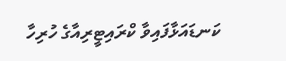ކަނޑައަޅާފައިވާ ކްރައިޓީރިއާގެ ހުރިހާ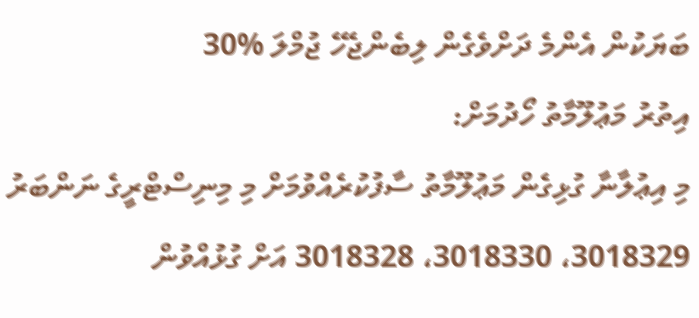ބަޔަކުން އެންމެ ދަށްވެގެން ލިބެންޖެހޭ ޖުމްލަ %30
އިތުރު މަޢުލޫމާތު ހޯދުމަށް:
މި އިޢުލާނާ ގުޅިގެން މަޢުލޫމާތު ސާފުކުރެއްވުމަށް މި މިނިސްޓްރީގެ ނަންބަރު 3018329، 3018330، 3018328 އަށް ގުޅުއްވުން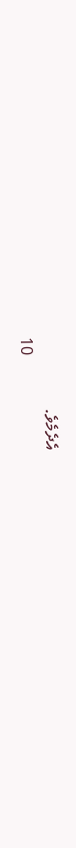އެދެމެވެ.
                       10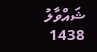ޝައްވާލު     1438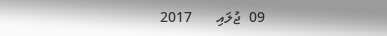09  ޖުލައި       2017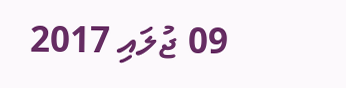09 ޖުލައި 2017